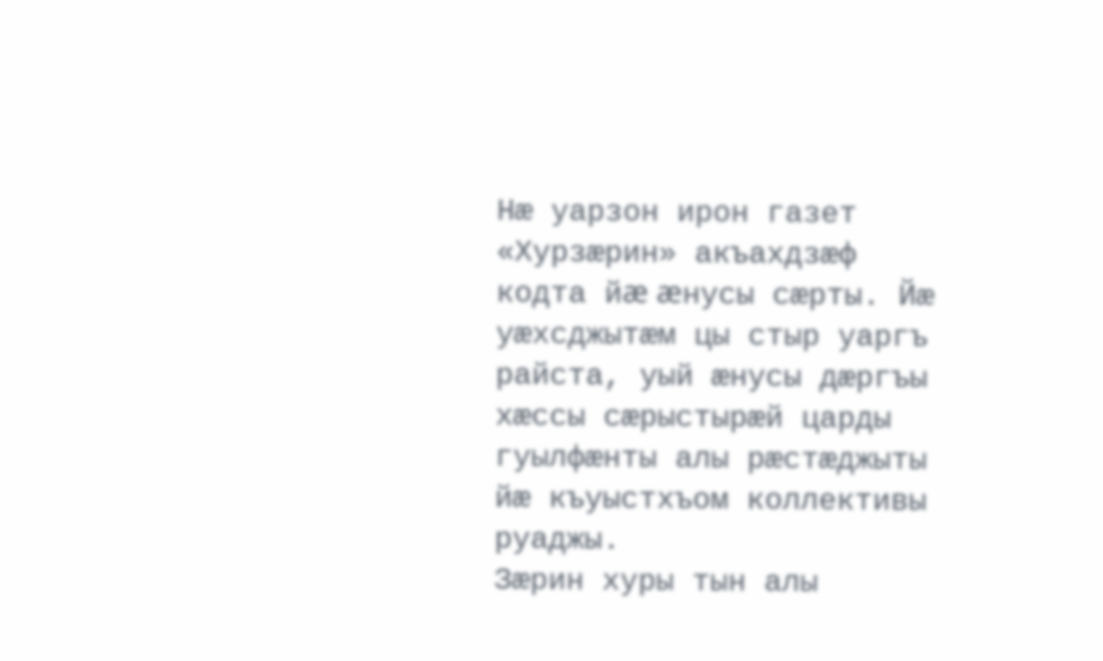Нæ уарзон ирон газет «Хурзæрин» акъахдзæф кодта йæ æнусы сæрты. Йæ уæхсджытæм цы стыр уаргъ райста, уый æнусы дæргъы хæссы сæрыстырæй царды гуылфæнты алы рæстæджыты йæ къуыстхъом коллективы руаджы.
Зæрин хуры тын алы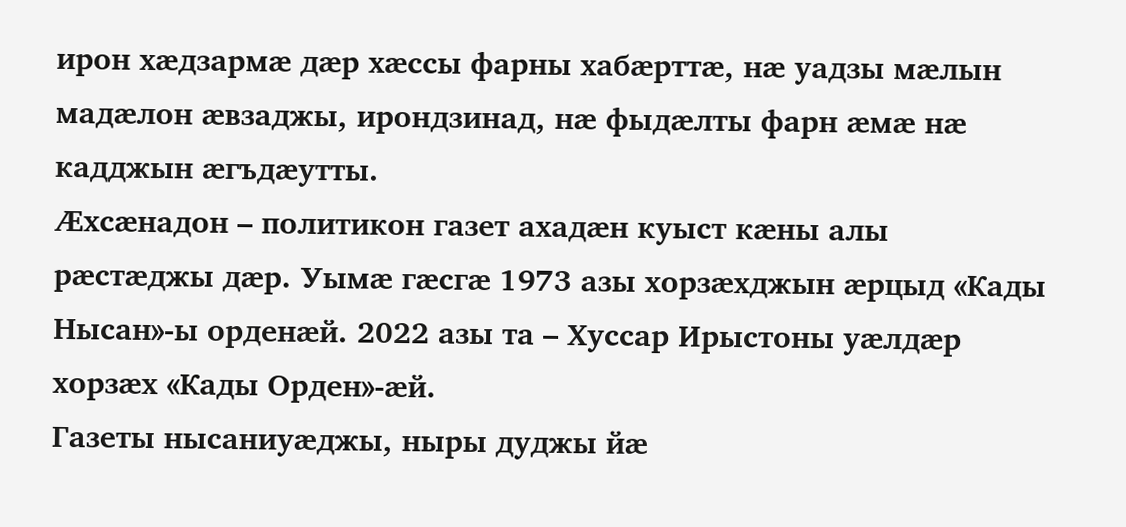ирон хæдзармæ дæр хæссы фарны хабæрттæ, нæ уадзы мæлын мадæлон æвзаджы, ирондзинад, нæ фыдæлты фарн æмæ нæ кадджын æгъдæутты.
Æхсæнадон – политикон газет ахадæн куыст кæны алы рæстæджы дæр. Уымæ гæсгæ 1973 азы хорзæхджын æрцыд «Кады Нысан»-ы орденæй. 2022 азы та – Хуссар Ирыстоны уæлдæр хорзæх «Кады Орден»-æй.
Газеты нысаниуæджы, ныры дуджы йæ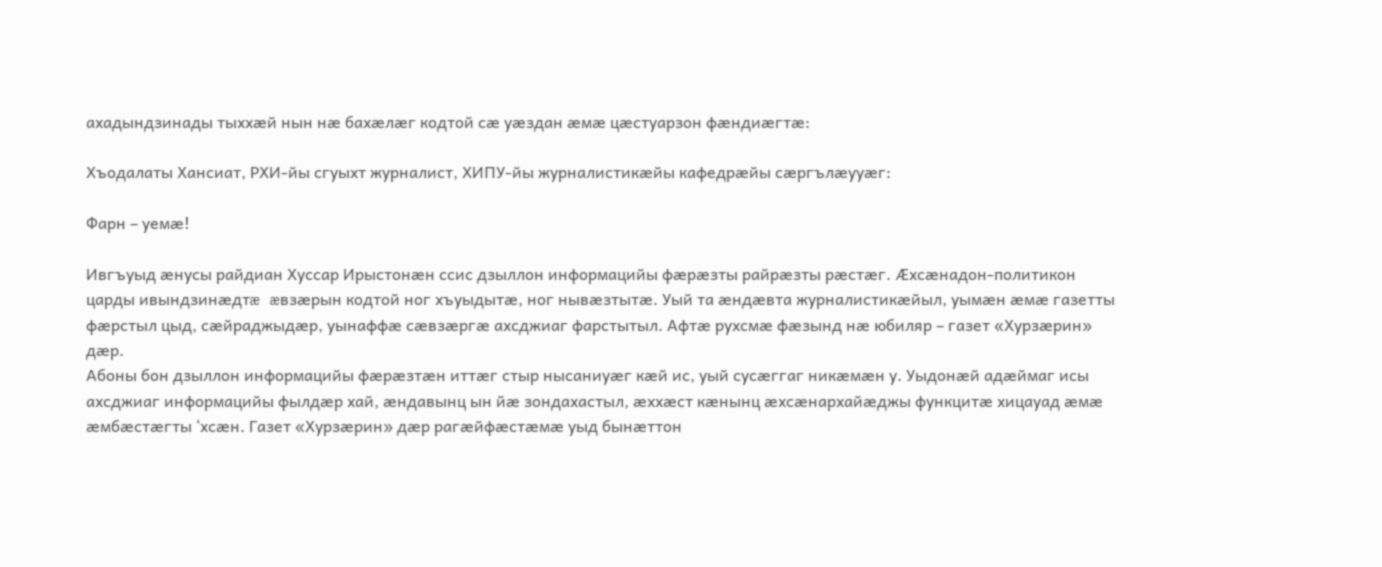ахадындзинады тыххæй нын нæ бахæлæг кодтой сæ уæздан æмæ цæстуарзон фæндиæгтæ:

Хъодалаты Хансиат, РХИ-йы сгуыхт журналист, ХИПУ-йы журналистикæйы кафедрæйы сæргълæууæг:

Фарн – уемæ!

Ивгъуыд æнусы райдиан Хуссар Ирыстонæн ссис дзыллон информацийы фæрæзты райрæзты рæстæг. Æхсæнадон-политикон царды ивындзинæдтæ æвзæрын кодтой ног хъуыдытæ, ног нывæзтытæ. Уый та æндæвта журналистикæйыл, уымæн æмæ газетты фæрстыл цыд, сæйраджыдæр, уынаффæ сæвзæргæ ахсджиаг фарстытыл. Афтæ рухсмæ фæзынд нæ юбиляр – газет «Хурзæрин» дæр.
Абоны бон дзыллон информацийы фæрæзтæн иттæг стыр нысаниуæг кæй ис, уый сусæггаг никæмæн у. Уыдонæй адæймаг исы ахсджиаг информацийы фылдæр хай, æндавынц ын йæ зондахастыл, æххæст кæнынц æхсæнархайæджы функцитæ хицауад æмæ æмбæстæгты ‘хсæн. Газет «Хурзæрин» дæр рагæйфæстæмæ уыд бынæттон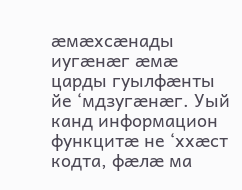æмæхсæнады иугæнæг æмæ царды гуылфæнты йе ‘мдзугæнæг. Уый канд информацион функцитæ не ‘ххæст кодта, фæлæ ма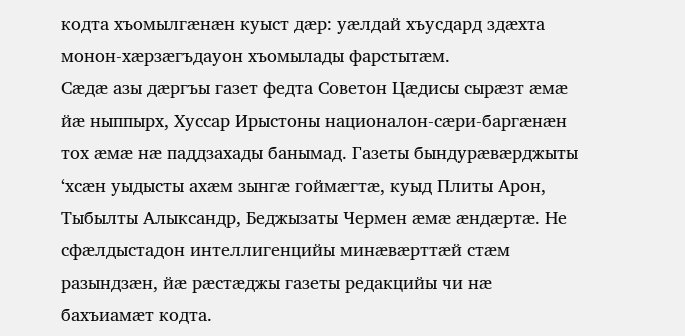кодта хъомылгæнæн куыст дæр: уæлдай хъусдард здæхта монон-хæрзæгъдауон хъомылады фарстытæм.
Cæдæ азы дæргъы газет федта Советон Цæдисы сырæзт æмæ йæ ныппырх, Хуссар Ирыстоны националон-сæри-баргæнæн тох æмæ нæ паддзахады банымад. Газеты бындурæвæрджыты ‘хсæн уыдысты ахæм зынгæ гоймæгтæ, куыд Плиты Арон, Тыбылты Алыксандр, Беджызаты Чермен æмæ æндæртæ. Не сфæлдыстадон интеллигенцийы минæвæрттæй стæм разындзæн, йæ рæстæджы газеты редакцийы чи нæ бахъиамæт кодта.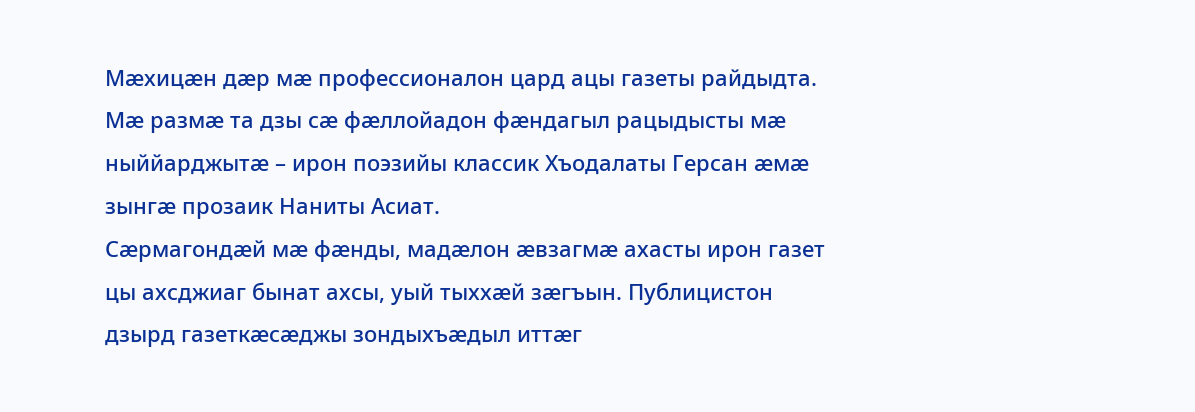Мæхицæн дæр мæ профессионалон цард ацы газеты райдыдта. Мæ размæ та дзы сæ фæллойадон фæндагыл рацыдысты мæ ныййарджытæ – ирон поэзийы классик Хъодалаты Герсан æмæ зынгæ прозаик Наниты Асиат.
Cæрмагондæй мæ фæнды, мадæлон æвзагмæ ахасты ирон газет цы ахсджиаг бынат ахсы, уый тыххæй зæгъын. Публицистон дзырд газеткæсæджы зондыхъæдыл иттæг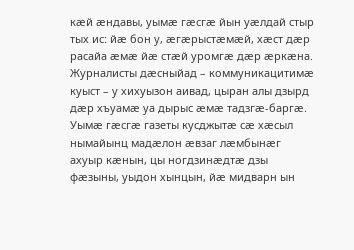кæй æндавы, уымæ гæсгæ йын уæлдай стыр тых ис: йæ бон у, æгæрыстæмæй, хæст дæр расайа æмæ йæ стæй уромгæ дæр æркæна. Журналисты дæсныйад – коммуникацитимæ куыст – у хихуызон аивад, цыран алы дзырд дæр хъуамæ уа дырыс æмæ тадзгæ-баргæ. Уымæ гæсгæ газеты кусджытæ сæ хæсыл нымайынц мадæлон æвзаг лæмбынæг ахуыр кæнын, цы ногдзинæдтæ дзы фæзыны, уыдон хынцын, йæ мидварн ын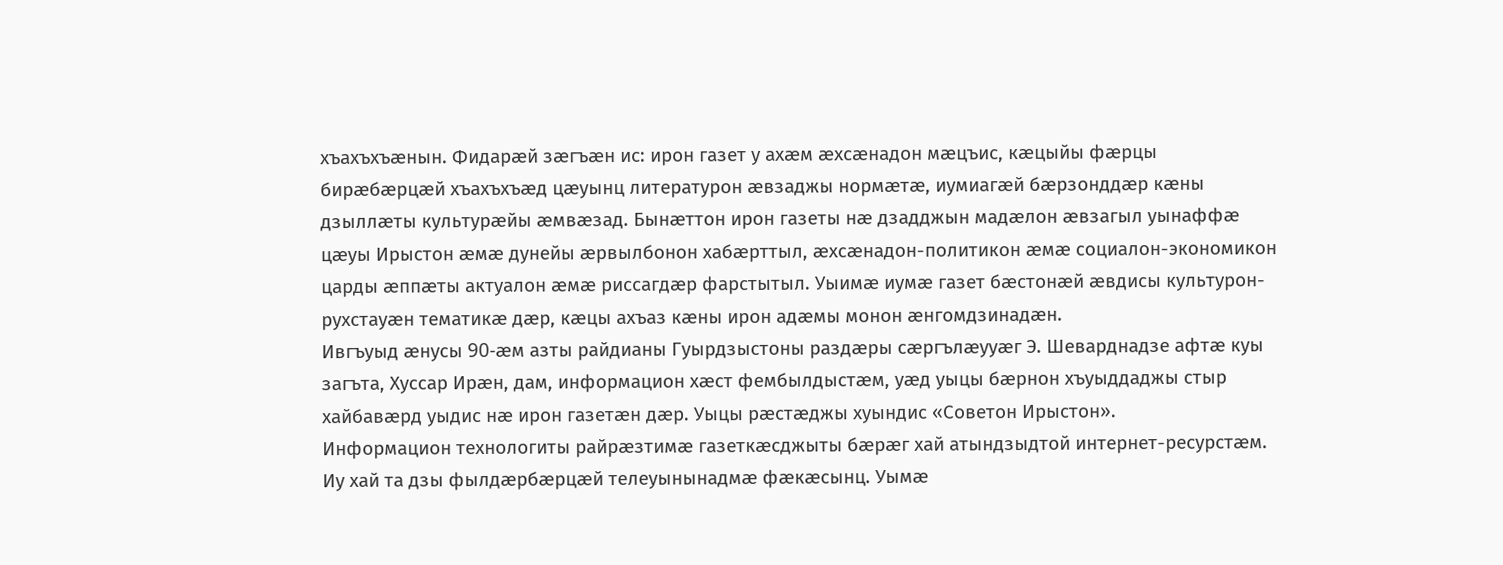хъахъхъæнын. Фидарæй зæгъæн ис: ирон газет у ахæм æхсæнадон мæцъис, кæцыйы фæрцы бирæбæрцæй хъахъхъæд цæуынц литературон æвзаджы нормæтæ, иумиагæй бæрзонддæр кæны дзыллæты культурæйы æмвæзад. Бынæттон ирон газеты нæ дзадджын мадæлон æвзагыл уынаффæ цæуы Ирыстон æмæ дунейы æрвылбонон хабæрттыл, æхсæнадон-политикон æмæ социалон-экономикон царды æппæты актуалон æмæ риссагдæр фарстытыл. Уыимæ иумæ газет бæстонæй æвдисы культурон-рухстауæн тематикæ дæр, кæцы ахъаз кæны ирон адæмы монон æнгомдзинадæн.
Ивгъуыд æнусы 90-æм азты райдианы Гуырдзыстоны раздæры сæргълæууæг Э. Шеварднадзе афтæ куы загъта, Хуссар Ирæн, дам, информацион хæст фембылдыстæм, уæд уыцы бæрнон хъуыддаджы стыр хайбавæрд уыдис нæ ирон газетæн дæр. Уыцы рæстæджы хуындис «Советон Ирыстон».
Информацион технологиты райрæзтимæ газеткæсджыты бæрæг хай атындзыдтой интернет-ресурстæм. Иу хай та дзы фылдæрбæрцæй телеуынынадмæ фæкæсынц. Уымæ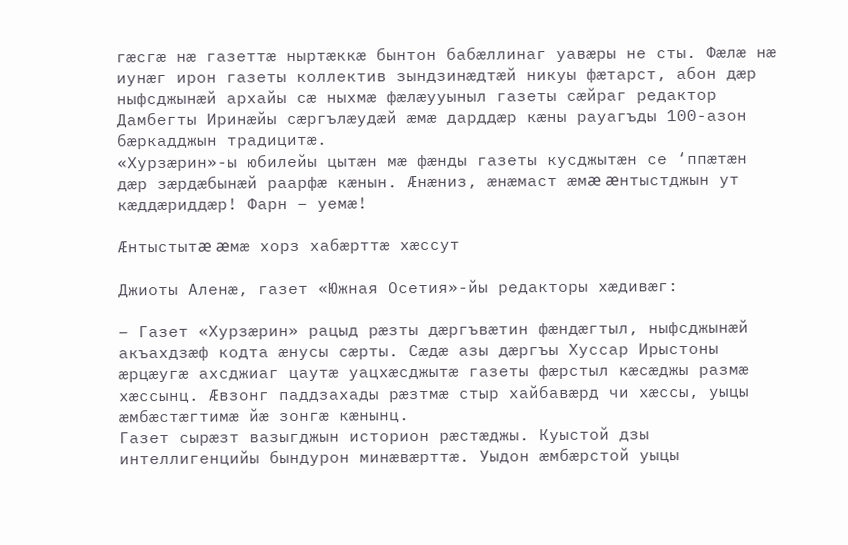гæсгæ нæ газеттæ ныртæккæ бынтон бабæллинаг уавæры не сты. Фæлæ нæ иунæг ирон газеты коллектив зындзинæдтæй никуы фæтарст, абон дæр ныфсджынæй архайы сæ ныхмæ фæлæууыныл газеты сæйраг редактор Дамбегты Иринæйы сæргълæудæй æмæ дарддæр кæны рауагъды 100-азон бæркадджын традицитæ.
«Хурзæрин»-ы юбилейы цытæн мæ фæнды газеты кусджытæн се ‘ппæтæн дæр зæрдæбынæй раарфæ кæнын. Æнæниз, æнæмаст æмæ æнтыстджын ут кæддæриддæр! Фарн – уемæ!

Æнтыстытæ æмæ хорз хабæрттæ хæссут

Джиоты Аленæ, газет «Южная Осетия»-йы редакторы хæдивæг:

– Газет «Хурзæрин» рацыд рæзты дæргъвæтин фæндæгтыл, ныфсджынæй акъахдзæф кодта æнусы сæрты. Сæдæ азы дæргъы Хуссар Ирыстоны æрцæугæ ахсджиаг цаутæ уацхæсджытæ газеты фæрстыл кæсæджы размæ хæссынц. Æвзонг паддзахады рæзтмæ стыр хайбавæрд чи хæссы, уыцы æмбæстæгтимæ йæ зонгæ кæнынц.
Газет сырæзт вазыгджын историон рæстæджы. Куыстой дзы интеллигенцийы бындурон минæвæрттæ. Уыдон æмбæрстой уыцы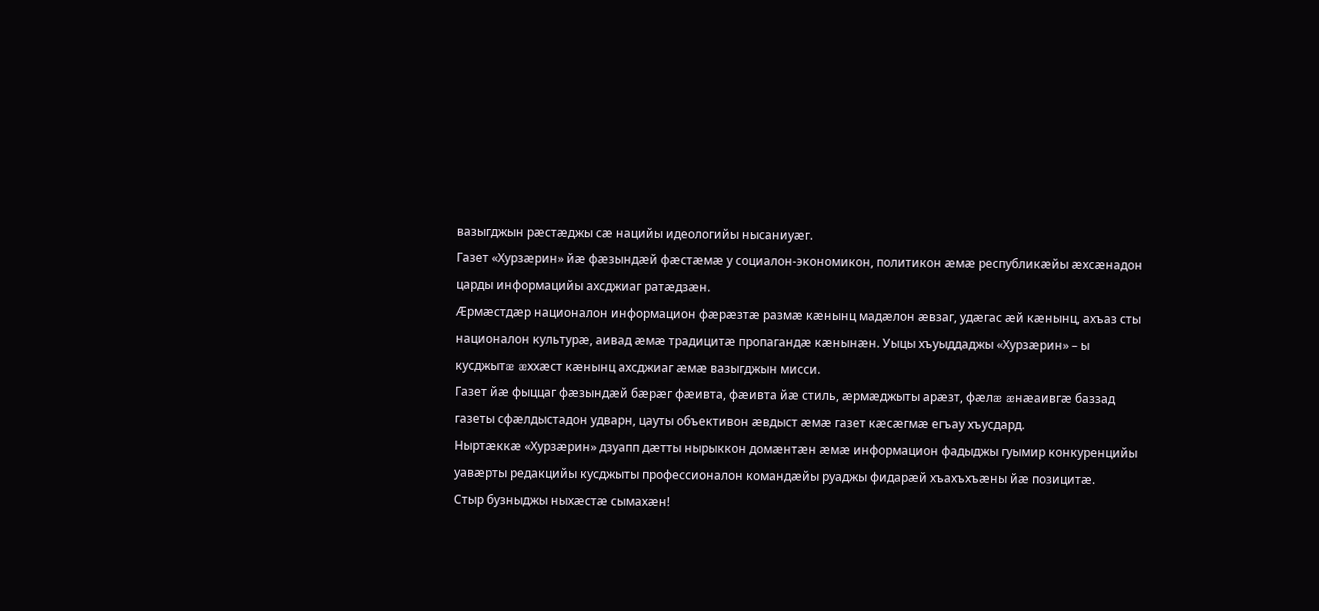вазыгджын рæстæджы сæ нацийы идеологийы нысаниуæг.
Газет «Хурзæрин» йæ фæзындæй фæстæмæ у социалон-экономикон, политикон æмæ республикæйы æхсæнадон царды информацийы ахсджиаг ратæдзæн.
Æрмæстдæр националон информацион фæрæзтæ размæ кæнынц мадæлон æвзаг, удæгас æй кæнынц, ахъаз сты националон культурæ, аивад æмæ традицитæ пропагандæ кæнынæн. Уыцы хъуыддаджы «Хурзæрин» – ы кусджытæ æххæст кæнынц ахсджиаг æмæ вазыгджын мисси.
Газет йæ фыццаг фæзындæй бæрæг фæивта, фæивта йæ стиль, æрмæджыты арæзт, фæлæ æнæаивгæ баззад газеты сфæлдыстадон удварн, цауты объективон æвдыст æмæ газет кæсæгмæ егъау хъусдард.
Ныртæккæ «Хурзæрин» дзуапп дæтты нырыккон домæнтæн æмæ информацион фадыджы гуымир конкуренцийы уавæрты редакцийы кусджыты профессионалон командæйы руаджы фидарæй хъахъхъæны йæ позицитæ.
Стыр бузныджы ныхæстæ сымахæн!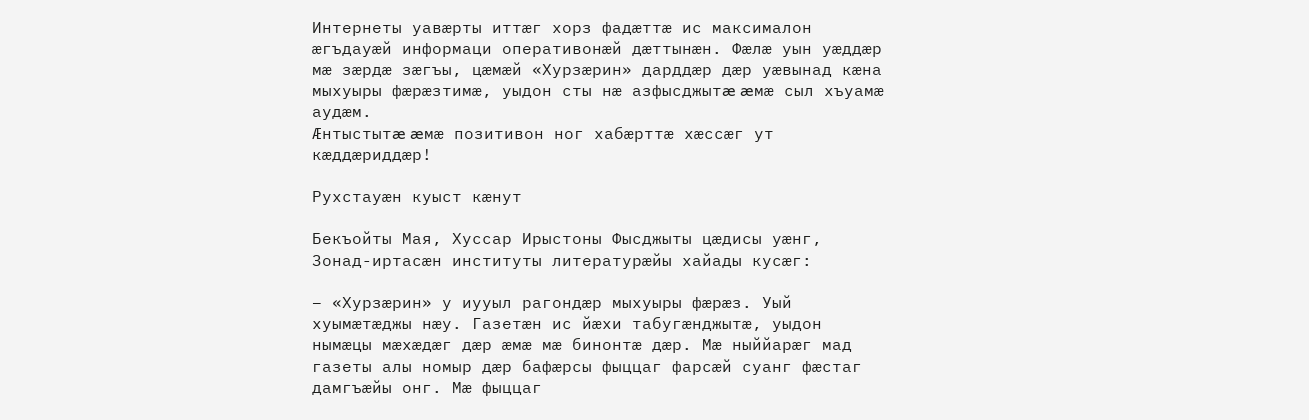Интернеты уавæрты иттæг хорз фадæттæ ис максималон æгъдауæй информаци оперативонæй дæттынæн. Фæлæ уын уæддæр мæ зæрдæ зæгъы, цæмæй «Хурзæрин» дарддæр дæр уæвынад кæна мыхуыры фæрæзтимæ, уыдон сты нæ азфысджытæ æмæ сыл хъуамæ аудæм.
Æнтыстытæ æмæ позитивон ног хабæрттæ хæссæг ут кæддæриддæр!

Рухстауæн куыст кæнут

Бекъойты Мая, Хуссар Ирыстоны Фысджыты цæдисы уæнг, Зонад-иртасæн институты литературæйы хайады кусæг:

– «Хурзæрин» у иууыл рагондæр мыхуыры фæрæз. Уый хуымæтæджы нæу. Газетæн ис йæхи табугæнджытæ, уыдон нымæцы мæхæдæг дæр æмæ мæ бинонтæ дæр. Мæ ныййарæг мад газеты алы номыр дæр бафæрсы фыццаг фарсæй суанг фæстаг дамгъæйы онг. Мæ фыццаг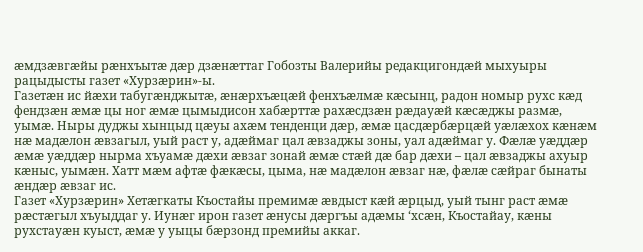æмдзæвгæйы рæнхъытæ дæр дзæнæттаг Гобозты Валерийы редакцигондæй мыхуыры рацыдысты газет «Хурзæрин»-ы.
Газетæн ис йæхи табугæнджытæ, æнæрхъæцæй фенхъæлмæ кæсынц, радон номыр рухс кæд фендзæн æмæ цы ног æмæ цымыдисон хабæрттæ рахæсдзæн рæдауæй кæсæджы размæ, уымæ. Ныры дуджы хынцыд цæуы ахæм тенденци дæр, æмæ цасдæрбæрцæй уæлæхох кæнæм нæ мадæлон æвзагыл, уый раст у, адæймаг цал æвзаджы зоны, уал адæймаг у. Фæлæ уæддæр æмæ уæддæр нырма хъуамæ дæхи æвзаг зонай æмæ стæй дæ бар дæхи – цал æвзаджы ахуыр кæныс, уымæн. Хатт мæм афтæ фæкæсы, цыма, нæ мадæлон æвзаг нæ, фæлæ сæйраг бынаты æндæр æвзаг ис.
Газет «Хурзæрин» Хетæгкаты Къостайы премимæ æвдыст кæй æрцыд, уый тынг раст æмæ рæстæгыл хъуыддаг у. Иунæг ирон газет æнусы дæргъы адæмы ‘хсæн, Къостайау, кæны рухстауæн куыст, æмæ у уыцы бæрзонд премийы аккаг.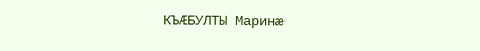КЪÆБУЛТЫ Маринæ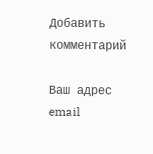Добавить комментарий

Ваш адрес email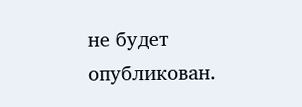не будет опубликован.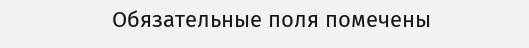Обязательные поля помечены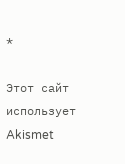*

Этот сайт использует Akismet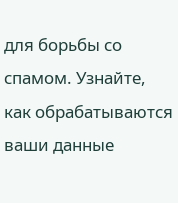для борьбы со спамом. Узнайте, как обрабатываются ваши данные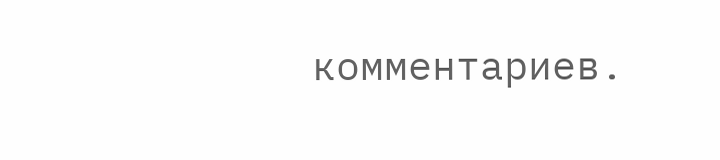комментариев.